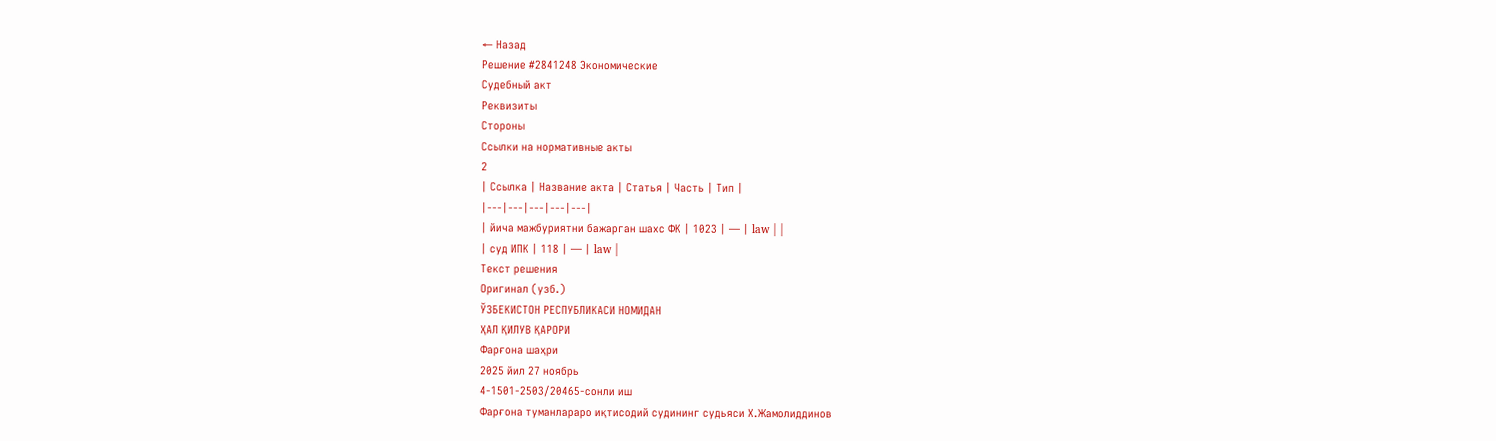← Назад
Решение #2841248 Экономические
Судебный акт
Реквизиты
Стороны
Ссылки на нормативные акты
2
| Ссылка | Название акта | Статья | Часть | Тип |
|---|---|---|---|---|
| йича мажбуриятни бажарган шахс ФК | 1023 | — | law | |
| суд ИПК | 118 | — | law |
Текст решения
Оригинал (узб.)
ЎЗБЕКИСТОН РЕСПУБЛИКАСИ НОМИДАН
ҲАЛ ҚИЛУВ ҚАРОРИ
Фарғона шаҳри
2025 йил 27 ноябрь
4-1501-2503/20465-сонли иш
Фарғона туманлараро иқтисодий судининг судьяси Х.Жамолиддинов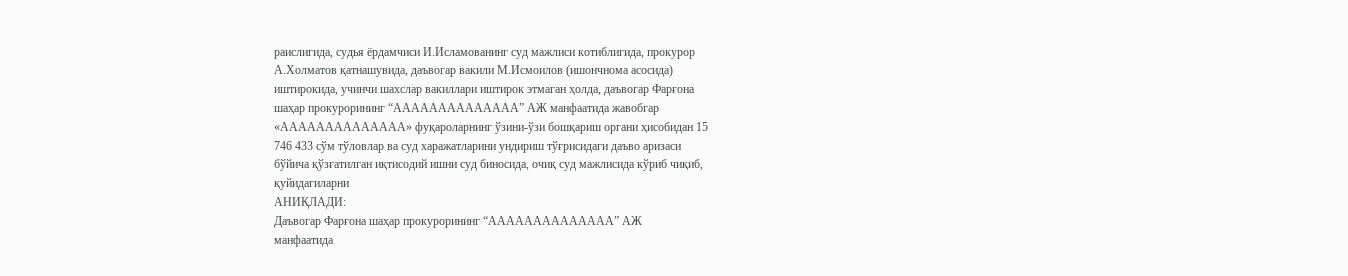раислигида, судья ёрдамчиси И.Исламованинг суд мажлиси котиблигида, прокурор
А.Холматов қатнашувида, даъвогар вакили М.Исмоилов (ишончнома асосида)
иштирокида, учинчи шахслар вакиллари иштирок этмаган ҳолда, даъвогар Фарғона
шаҳар прокурорининг “АААААААААААААА” АЖ манфаатида жавобгар
«АААААААААААААА» фуқароларнинг ўзини-ўзи бошқариш органи ҳисобидан 15
746 433 сўм тўловлар ва суд харажатларини ундириш тўғрисидаги даъво аризаси
бўйича қўзғатилган иқтисодий ишни суд биносида, очиқ суд мажлисида кўриб чиқиб,
қуйидагиларни
АНИҚЛАДИ:
Даъвогар Фарғона шаҳар прокурорининг “АААААААААААААА” АЖ
манфаатида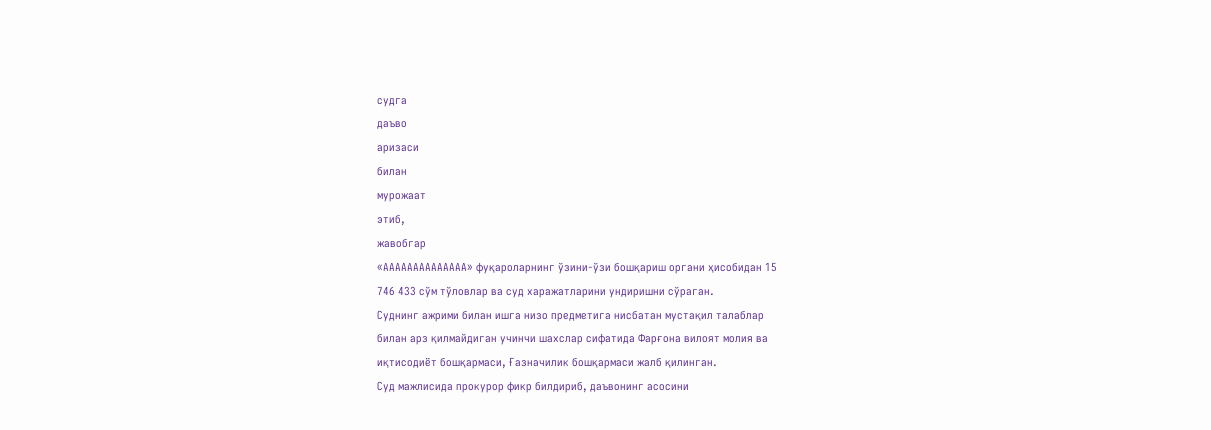судга
даъво
аризаси
билан
мурожаат
этиб,
жавобгар
«АААААААААААААА» фуқароларнинг ўзини-ўзи бошқариш органи ҳисобидан 15
746 433 сўм тўловлар ва суд харажатларини ундиришни сўраган.
Суднинг ажрими билан ишга низо предметига нисбатан мустақил талаблар
билан арз қилмайдиган учинчи шахслар сифатида Фарғона вилоят молия ва
иқтисодиёт бошқармаси, Ғазначилик бошқармаси жалб қилинган.
Суд мажлисида прокурор фикр билдириб, даъвонинг асосини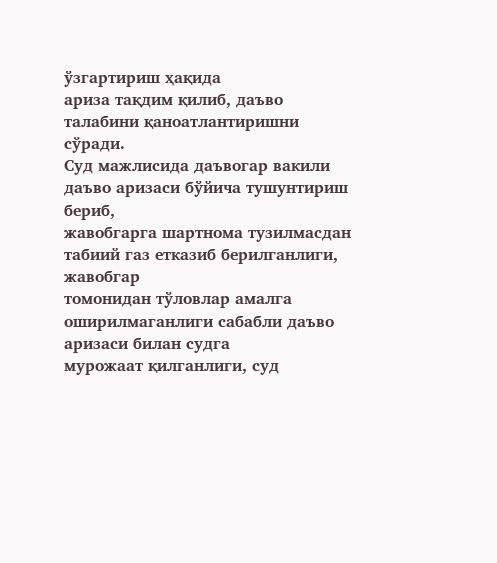ўзгартириш ҳақида
ариза тақдим қилиб, даъво талабини қаноатлантиришни сўради.
Суд мажлисида даъвогар вакили даъво аризаси бўйича тушунтириш бериб,
жавобгарга шартнома тузилмасдан табиий газ етказиб берилганлиги, жавобгар
томонидан тўловлар амалга оширилмаганлиги сабабли даъво аризаси билан судга
мурожаат қилганлиги, суд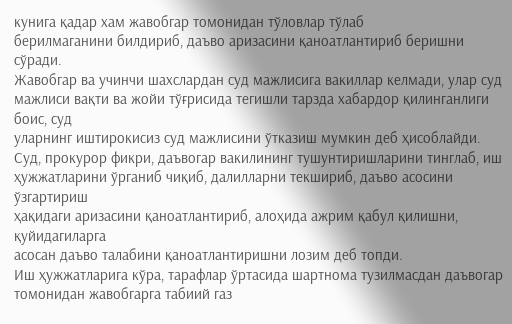кунига қадар хам жавобгар томонидан тўловлар тўлаб
берилмаганини билдириб, даъво аризасини қаноатлантириб беришни сўради.
Жавобгар ва учинчи шахслардан суд мажлисига вакиллар келмади, улар суд
мажлиси вақти ва жойи тўғрисида тегишли тарзда хабардор қилинганлиги боис, суд
уларнинг иштирокисиз суд мажлисини ўтказиш мумкин деб ҳисоблайди.
Суд, прокурор фикри, даъвогар вакилининг тушунтиришларини тинглаб, иш
ҳужжатларини ўрганиб чиқиб, далилларни текшириб, даъво асосини ўзгартириш
ҳақидаги аризасини қаноатлантириб, алоҳида ажрим қабул қилишни, қуйидагиларга
асосан даъво талабини қаноатлантиришни лозим деб топди.
Иш ҳужжатларига кўра, тарафлар ўртасида шартнома тузилмасдан даъвогар
томонидан жавобгарга табиий газ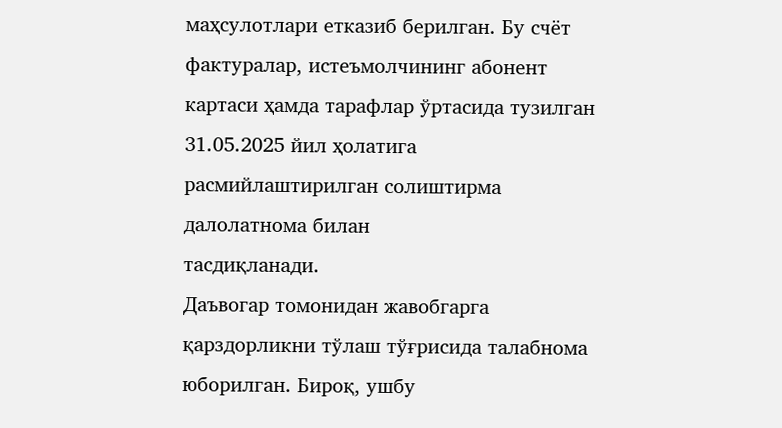маҳсулотлари етказиб берилган. Бу счёт
фактуралар, истеъмолчининг абонент картаси ҳамда тарафлар ўртасида тузилган
31.05.2025 йил ҳолатига расмийлаштирилган солиштирма далолатнома билан
тасдиқланади.
Даъвогар томонидан жавобгарга қарздорликни тўлаш тўғрисида талабнома
юборилган. Бироқ, ушбу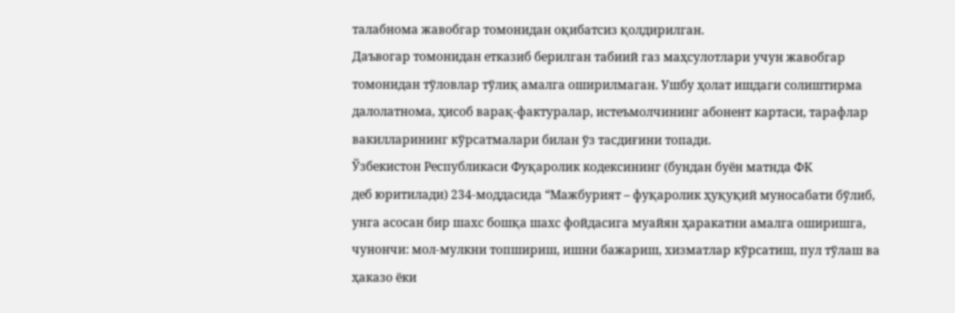талабнома жавобгар томонидан оқибатсиз қолдирилган.
Даъвогар томонидан етказиб берилган табиий газ маҳсулотлари учун жавобгар
томонидан тўловлар тўлиқ амалга оширилмаган. Ушбу ҳолат ишдаги солиштирма
далолатнома, ҳисоб варақ-фактуралар, истеъмолчининг абонент картаси, тарафлар
вакилларининг кўрсатмалари билан ўз тасдиғини топади.
Ўзбекистон Республикаси Фуқаролик кодексининг (бундан буён матнда ФК
деб юритилади) 234-моддасида “Мажбурият – фуқаролик ҳуқуқий муносабати бўлиб,
унга асосан бир шахс бошқа шахс фойдасига муайян ҳаракатни амалга оширишга,
чунончи: мол-мулкни топшириш, ишни бажариш, хизматлар кўрсатиш, пул тўлаш ва
ҳаказо ёки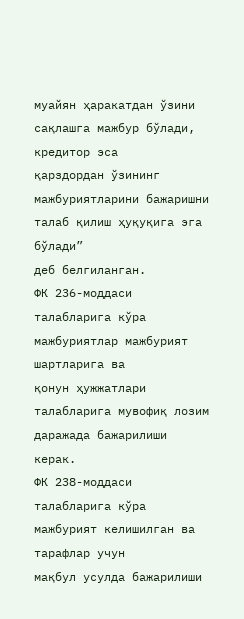муайян ҳаракатдан ўзини сақлашга мажбур бўлади, кредитор эса
қарздордан ўзининг мажбуриятларини бажаришни талаб қилиш ҳуқуқига эга бўлади”
деб белгиланган.
ФК 236-моддаси талабларига кўра мажбуриятлар мажбурият шартларига ва
қонун ҳужжатлари талабларига мувофиқ лозим даражада бажарилиши керак.
ФК 238-моддаси талабларига кўра мажбурият келишилган ва тарафлар учун
мақбул усулда бажарилиши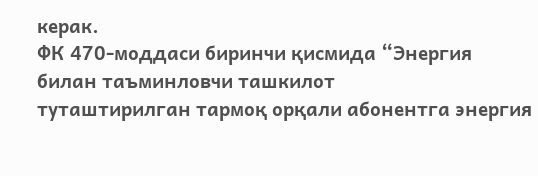керак.
ФК 470-моддаси биринчи қисмида “Энергия билан таъминловчи ташкилот
туташтирилган тармоқ орқали абонентга энергия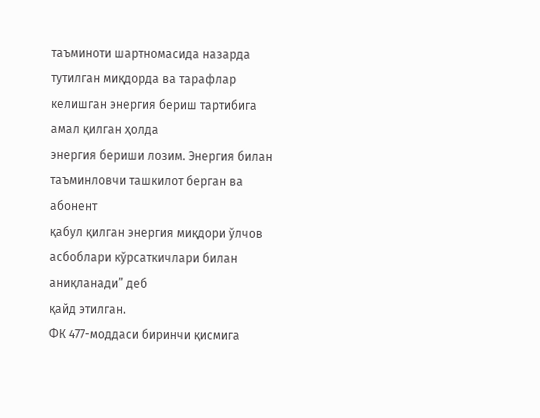таъминоти шартномасида назарда
тутилган миқдорда ва тарафлар келишган энергия бериш тартибига амал қилган ҳолда
энергия бериши лозим. Энергия билан таъминловчи ташкилот берган ва абонент
қабул қилган энергия миқдори ўлчов асбоблари кўрсаткичлари билан аниқланади” деб
қайд этилган.
ФК 477-моддаси биринчи қисмига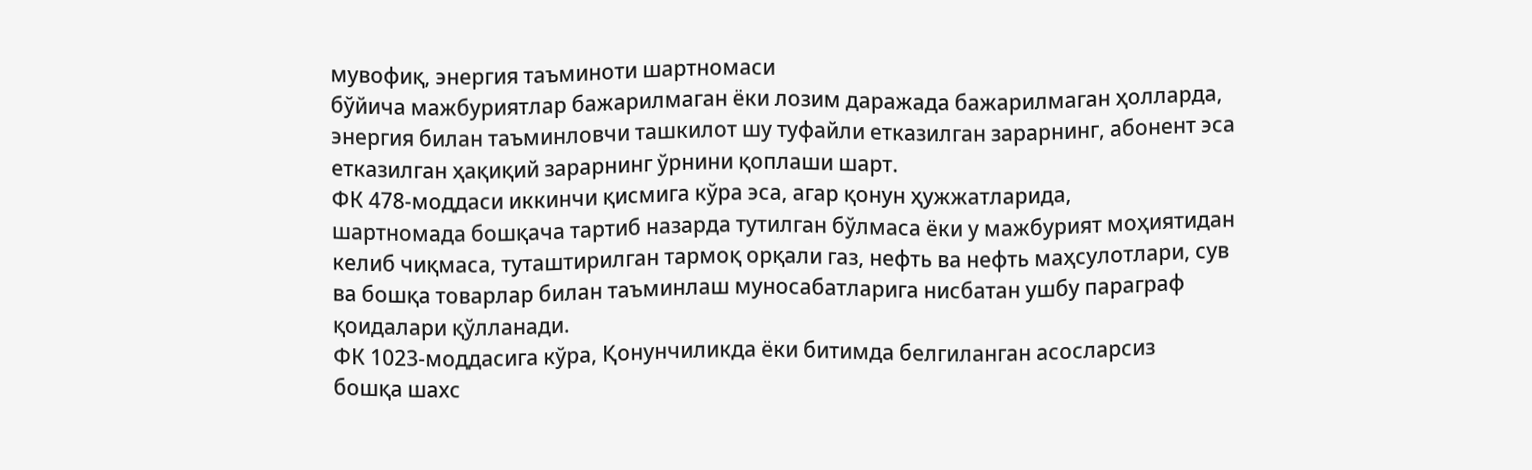мувофиқ, энергия таъминоти шартномаси
бўйича мажбуриятлар бажарилмаган ёки лозим даражада бажарилмаган ҳолларда,
энергия билан таъминловчи ташкилот шу туфайли етказилган зарарнинг, абонент эса
етказилган ҳақиқий зарарнинг ўрнини қоплаши шарт.
ФК 478-моддаси иккинчи қисмига кўра эса, агар қонун ҳужжатларида,
шартномада бошқача тартиб назарда тутилган бўлмаса ёки у мажбурият моҳиятидан
келиб чиқмаса, туташтирилган тармоқ орқали газ, нефть ва нефть маҳсулотлари, сув
ва бошқа товарлар билан таъминлаш муносабатларига нисбатан ушбу параграф
қоидалари қўлланади.
ФК 1023-моддасига кўра, Қонунчиликда ёки битимда белгиланган асосларсиз
бошқа шахс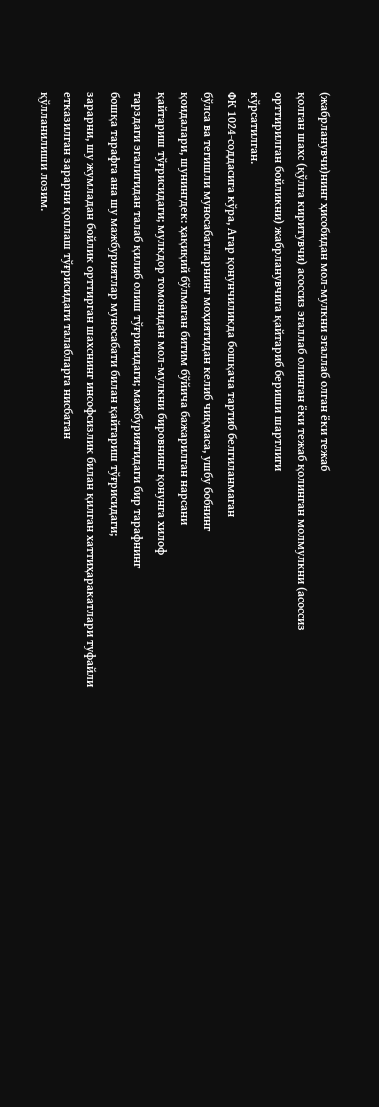(жабрланувчи)нинг ҳисобидан мол-мулкни эгаллаб олган ёки тежаб
қолган шахс (қўлга киритувчи) асоссиз эгаллаб олинган ёки тежаб қолинган молмулкни (асоссиз орттирилган бойликни) жабрланувчига қайтариб бериши шартлиги
кўрсатилган.
ФК 1024-соддасига кўра, Агар қонунчиликда бошқача тартиб белгиланмаган
бўлса ва тегишли муносабатларнинг моҳиятидан келиб чиқмаса, ушбу бобнинг
қоидалари, шунингдек: ҳақиқий бўлмаган битим бўйича бажарилган нарсани
қайтариш тўғрисидаги; мулкдор томонидан мол-мулкни бировнинг қонунга хилоф
тарздаги эгалигидан талаб қилиб олиш тўғрисидаги; мажбуриятидаги бир тарафнинг
бошқа тарафга ана шу мажбуриятлар муносабати билан қайтариш тўғрисидаги;
зарарни, шу жумладан бойлик орттирган шахснинг инсофсизлик билан қилган хаттиҳаракатлари туфайли етказилган зарарни қоплаш тўғрисидаги талабларга нисбатан
қўлланилиши лозим.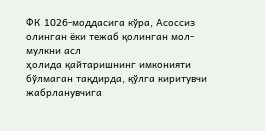ФК 1026-моддасига кўра, Асоссиз олинган ёки тежаб қолинган мол-мулкни асл
ҳолида қайтаришнинг имконияти бўлмаган тақдирда, қўлга киритувчи жабрланувчига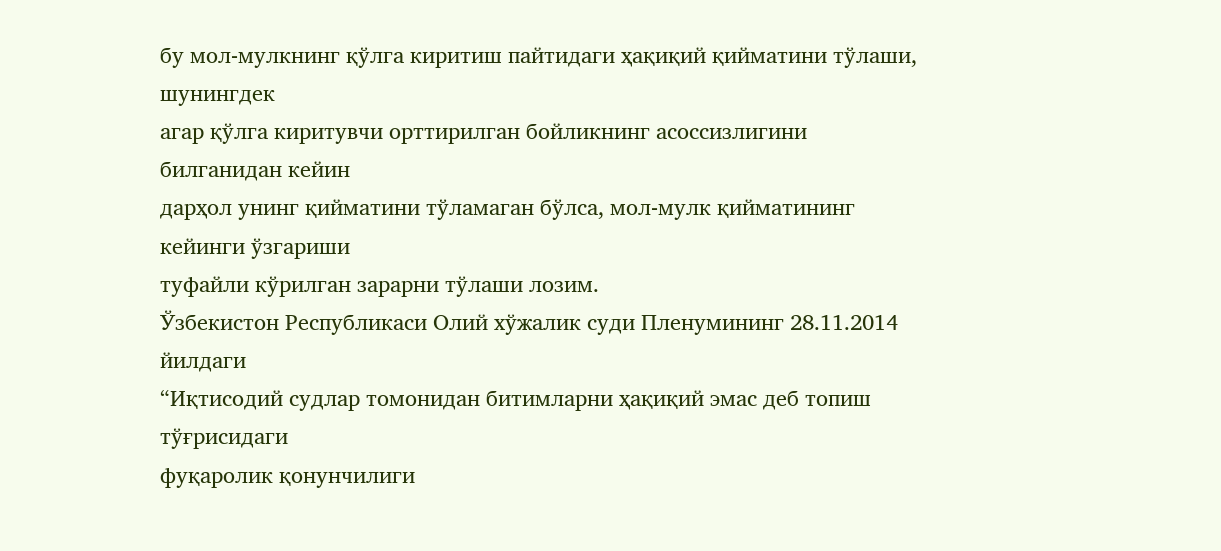бу мол-мулкнинг қўлга киритиш пайтидаги ҳақиқий қийматини тўлаши, шунингдек
агар қўлга киритувчи орттирилган бойликнинг асоссизлигини билганидан кейин
дарҳол унинг қийматини тўламаган бўлса, мол-мулк қийматининг кейинги ўзгариши
туфайли кўрилган зарарни тўлаши лозим.
Ўзбекистон Республикаси Олий хўжалик суди Пленумининг 28.11.2014 йилдаги
“Иқтисодий судлар томонидан битимларни ҳақиқий эмас деб топиш тўғрисидаги
фуқаролик қонунчилиги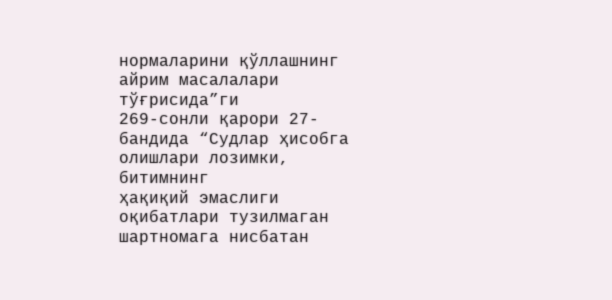нормаларини қўллашнинг айрим масалалари тўғрисида”ги
269-сонли қарори 27-бандида “Судлар ҳисобга олишлари лозимки, битимнинг
ҳақиқий эмаслиги оқибатлари тузилмаган шартномага нисбатан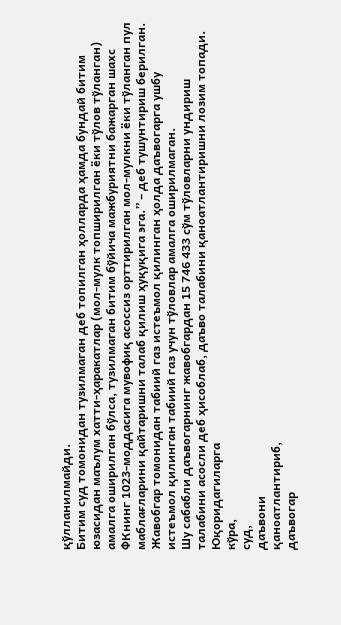қўлланилмайди.
Битим суд томонидан тузилмаган деб топилган ҳолларда ҳамда бундай битим
юзасидан маълум хатти-ҳаракатлар (мол-мулк топширилган ёки тўлов тўланган)
амалга оширилган бўлса, тузилмаган битим бўйича мажбуриятни бажарган шахс
ФКнинг 1023-моддасига мувофиқ асоссиз орттирилган мол-мулкни ёки тўланган пул
маблағларини қайтаришни талаб қилиш ҳуқуқига эга.” – деб тушунтириш берилган.
Жавобгар томонидан табиий газ истеъмол қилинган ҳолда даъвогарга ушбу
истеъмол қилинган табиий газ учун тўловлар амалга оширилмаган.
Шу сабабли даъвогарнинг жавобгардан 15 746 433 сўм тўловларни ундириш
талабини асосли деб ҳисоблаб, даъво талабини қаноатлантиришни лозим топади.
Юқоридагиларга
кўра,
суд,
даъвони
қаноатлантириб,
даъвогар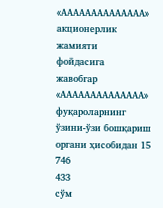«АААААААААААААА»
акционерлик
жамияти
фойдасига
жавобгар
«АААААААААААААА» фуқароларнинг ўзини-ўзи бошқариш органи ҳисобидан 15
746
433
сўм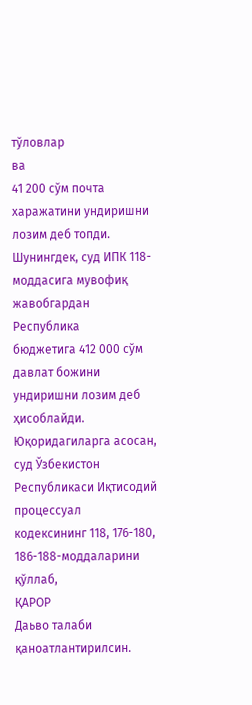тўловлар
ва
41 200 сўм почта харажатини ундиришни лозим деб топди.
Шунингдек, суд ИПК 118-моддасига мувофиқ жавобгардан Республика
бюджетига 412 000 сўм давлат божини ундиришни лозим деб ҳисоблайди.
Юқоридагиларга асосан, суд Ўзбекистон Республикаси Иқтисодий процессуал
кодексининг 118, 176-180, 186-188-моддаларини қўллаб,
ҚАРОР
Даьво талаби қаноатлантирилсин.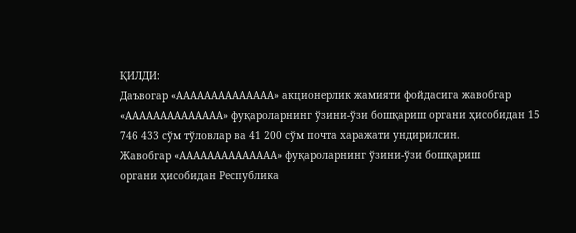ҚИЛДИ:
Даъвогар «АААААААААААААА» акционерлик жамияти фойдасига жавобгар
«АААААААААААААА» фуқароларнинг ўзини-ўзи бошқариш органи ҳисобидан 15
746 433 сўм тўловлар ва 41 200 сўм почта харажати ундирилсин.
Жавобгар «АААААААААААААА» фуқароларнинг ўзини-ўзи бошқариш
органи ҳисобидан Республика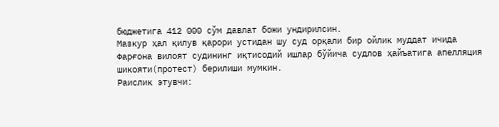бюджетига 412 000 сўм давлат божи ундирилсин.
Мазкур ҳал қилув қарори устидан шу суд орқали бир ойлик муддат ичида
Фарғона вилоят судининг иқтисодий ишлар бўйича судлов ҳайъатига апелляция
шикояти(протест) берилиши мумкин.
Раислик этувчи: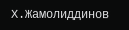Х.Жамолиддинов